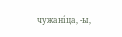чужані́ца, -ы,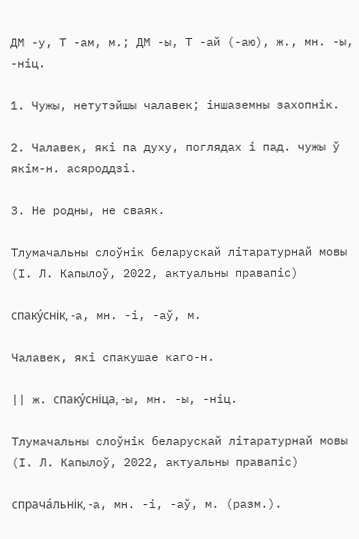ДМ -у, Т -ам, м.; ДМ -ы, Т -ай (-аю), ж., мн. -ы, -ніц.

1. Чужы, нетутэйшы чалавек; іншаземны захопнік.

2. Чалавек, які па духу, поглядах і пад. чужы ў якім-н. асяроддзі.

3. Не родны, не сваяк.

Тлумачальны слоўнік беларускай літаратурнай мовы (І. Л. Капылоў, 2022, актуальны правапіс)

спаку́снік, -а, мн. -і, -аў, м.

Чалавек, які спакушае каго-н.

|| ж. спаку́сніца, -ы, мн. -ы, -ніц.

Тлумачальны слоўнік беларускай літаратурнай мовы (І. Л. Капылоў, 2022, актуальны правапіс)

спрача́льнік, -а, мн. -і, -аў, м. (разм.).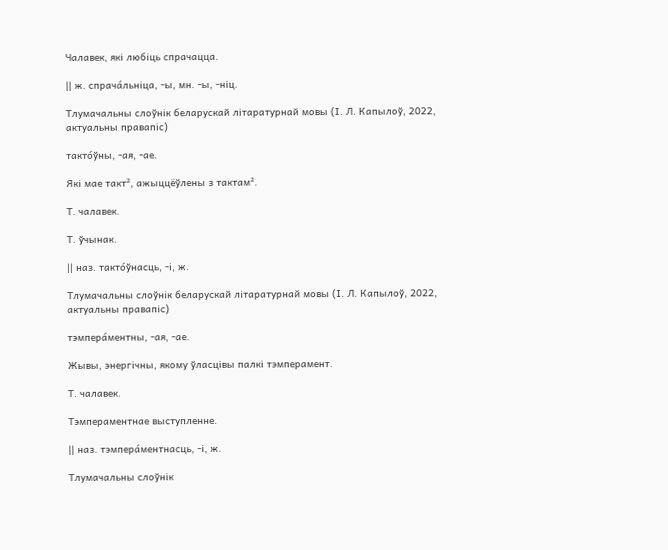Чалавек, які любіць спрачацца.

|| ж. спрача́льніца, -ы, мн. -ы, -ніц.

Тлумачальны слоўнік беларускай літаратурнай мовы (І. Л. Капылоў, 2022, актуальны правапіс)

такто́ўны, -ая, -ае.

Які мае такт², ажыццёўлены з тактам².

Т. чалавек.

Т. ўчынак.

|| наз. такто́ўнасць, -і, ж.

Тлумачальны слоўнік беларускай літаратурнай мовы (І. Л. Капылоў, 2022, актуальны правапіс)

тэмпера́ментны, -ая, -ае.

Жывы, энергічны, якому ўласцівы палкі тэмперамент.

Т. чалавек.

Тэмпераментнае выступленне.

|| наз. тэмпера́ментнасць, -і, ж.

Тлумачальны слоўнік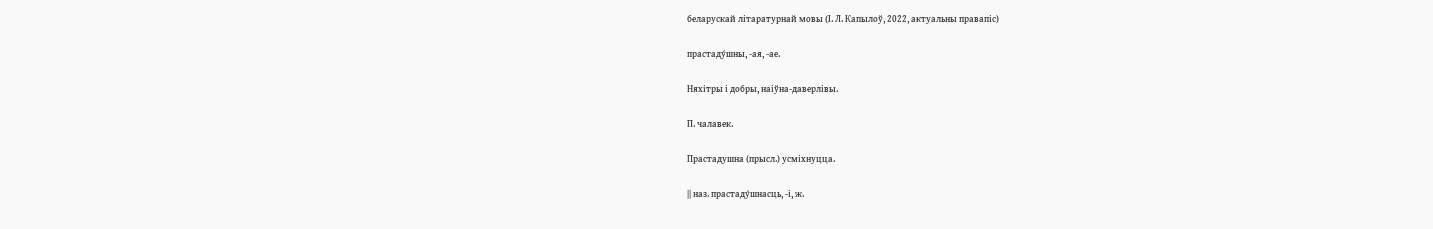беларускай літаратурнай мовы (І. Л. Капылоў, 2022, актуальны правапіс)

прастаду́шны, -ая, -ае.

Няхітры і добры, наіўна-даверлівы.

П. чалавек.

Прастадушна (прысл.) усміхнуцца.

|| наз. прастаду́шнасць, -і, ж.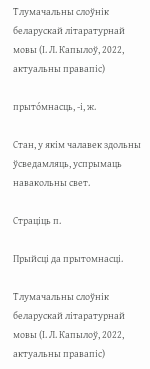Тлумачальны слоўнік беларускай літаратурнай мовы (І. Л. Капылоў, 2022, актуальны правапіс)

прыто́мнасць, -і, ж.

Стан, у якім чалавек здольны ўсведамляць, успрымаць навакольны свет.

Страціць п.

Прыйсці да прытомнасці.

Тлумачальны слоўнік беларускай літаратурнай мовы (І. Л. Капылоў, 2022, актуальны правапіс)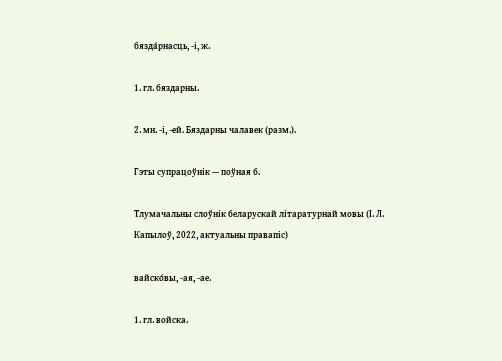бязда́рнасць, -і, ж.

1. гл. бяздарны.

2. мн. -і, -ей. Бяздарны чалавек (разм.).

Гэты супрацоўнік — поўная б.

Тлумачальны слоўнік беларускай літаратурнай мовы (І. Л. Капылоў, 2022, актуальны правапіс)

вайско́вы, -ая, -ае.

1. гл. войска.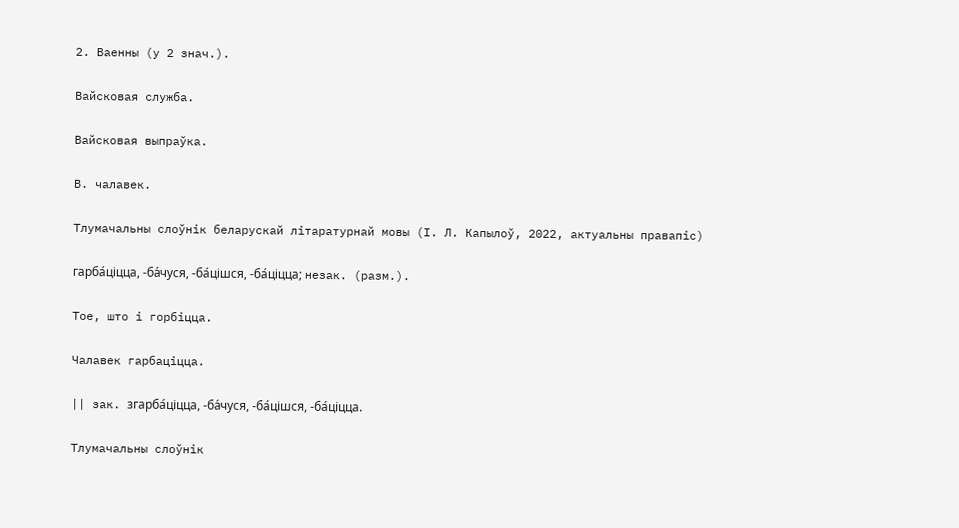2. Ваенны (у 2 знач.).

Вайсковая служба.

Вайсковая выпраўка.

В. чалавек.

Тлумачальны слоўнік беларускай літаратурнай мовы (І. Л. Капылоў, 2022, актуальны правапіс)

гарба́ціцца, -ба́чуся, -ба́цішся, -ба́ціцца; незак. (разм.).

Тое, што і горбіцца.

Чалавек гарбаціцца.

|| зак. згарба́ціцца, -ба́чуся, -ба́цішся, -ба́ціцца.

Тлумачальны слоўнік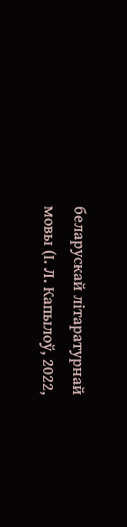беларускай літаратурнай мовы (І. Л. Капылоў, 2022,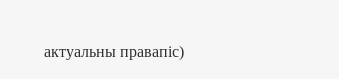актуальны правапіс)